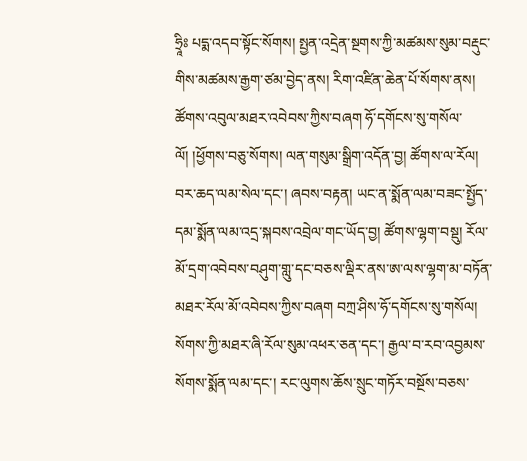ཧྲཱིཿ པདྨ་འདབ་སྟོང་སོགས། སྤྱན་འདྲེན་སྔགས་ཀྱི་མཚམས་སུམ་བརྡུང་གིས་མཚམས་རྒྱག་ཙམ་བྱེད་ནས། རིག་འཛིན་ཆེན་པོ་སོགས་ནས། ཚོགས་འབུལ་མཐར་འབེབས་ཀྱིས་བཞག ཧོ་དགོངས་སུ་གསོལ་ལོ། །ཕྱོགས་བཅུ་སོགས། ལན་གསུམ་སྒྲིག་འདོན་བྱ། ཚོགས་ལ་རོལ། བར་ཆད་ལམ་སེལ་དང་། ཞབས་བརྟན། ཡང་ན་སྨོན་ལམ་བཟང་སྤྱོད་དམ་སྨོན་ལམ་འདྲ་སྐབས་འབྲེལ་གང་ཡོད་བྱ། ཚོགས་ལྷག་བསྡུ། རོལ་མོ་དྲག་འབེབས་བཤུག་གླུ་དང་བཅས་ལྡིར་ནས་ཨ་ལས་ལྷག་མ་བཏོན་མཐར་རོལ་མོ་འབེབས་ཀྱིས་བཞག བཀྲ་ཤིས་ཧོ་དགོངས་སུ་གསོལ། སོགས་ཀྱི་མཐར་ཞི་རོལ་སུམ་འཕར་ཅན་དང་། རྒྱལ་བ་རབ་འབྱམས་སོགས་སྨོན་ལམ་དང་། རང་ལུགས་ཆོས་སྲུང་གཏོར་བསྔོས་བཅས་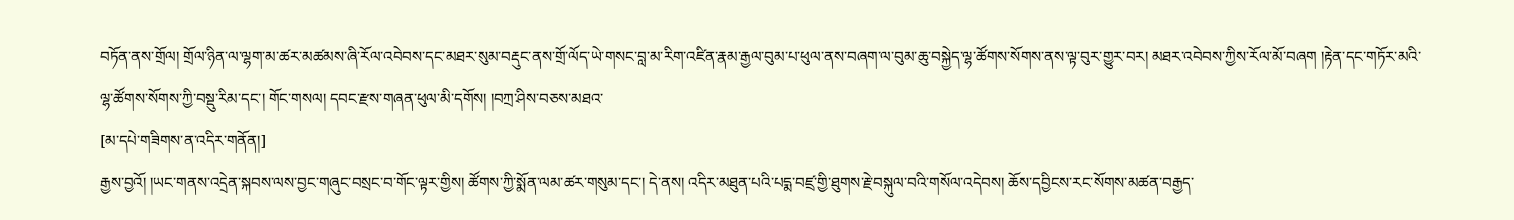བཏོན་ནས་གྲོལ། གྲོལ་ཉིན་ལ་ལྷག་མ་ཚར་མཚམས་ཞི་རོལ་འབེབས་དང་མཐར་སུམ་བརྡུང་ནས་གྲོ་ལོད་ཡེ་གསང་བླ་མ་རིག་འཛིན་རྣམ་རྒྱལ་བུམ་པ་ཕུལ་ནས་བཞག་ལ་བུམ་ཆུ་བསྐྱེད་ལྷ་ཚོགས་སོགས་ནས་ལྟ་བུར་གྱུར་བར། མཐར་འབེབས་ཀྱིས་རོལ་མོ་བཞག །རྟེན་དང་གཏོར་མའི་ལྷ་ཚོགས་སོགས་ཀྱི་བསྡུ་རིམ་དང་། གོང་གསལ། དབང་རྫས་གཞན་ཕུལ་མི་དགོས། །བཀྲ་ཤིས་བཅས་མཐའ་
[མ་དཔེ་གཟིགས་ན་འདིར་གནོན།]
རྒྱས་བྱའོ། །ཡང་གནས་འདྲེན་སྐབས་ལས་བྱང་གཞུང་བསྲང་བ་གོང་ལྟར་གྱིས། ཚོགས་ཀྱི་སྨོན་ལམ་ཚར་གསུམ་དང་། དེ་ནས། འདིར་མཐུན་པའི་པདྨ་བཛྲ་གྱི་ཐུགས་རྗེ་བསྐུལ་བའི་གསོལ་འདེབས། ཆོས་དབྱིངས་རང་སོགས་མཚན་བརྒྱད་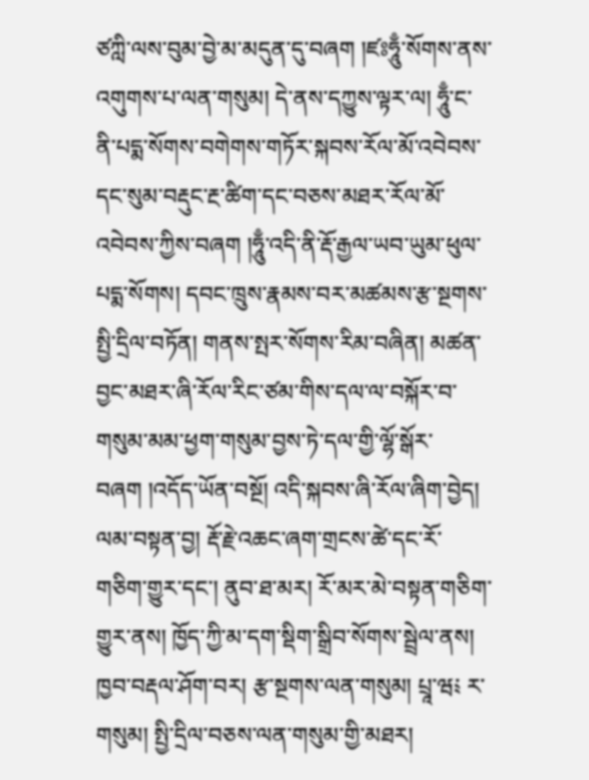ཙཀླི་ལས་བུམ་བྱེ་མ་མདུན་དུ་བཞག །ཛཿཧཱུྃ་སོགས་ནས་འགུགས་པ་ལན་གསུམ། དེ་ནས་དཀྱུས་ལྟར་ལ། ཧཱུྃ་ང་ནི་པདྨ་སོགས་བགེགས་གཏོར་སྐབས་རོལ་མོ་འབེབས་དང་སུམ་བརྡུང་རྔ་ཚིག་དང་བཅས་མཐར་རོལ་མོ་འབེབས་ཀྱིས་བཞག །ཧཱུྃ་འདི་ནི་རྡོ་རྒྱལ་ཡབ་ཡུམ་ཕུལ་པདྨ་སོགས། དབང་ཁྲུས་རྣམས་བར་མཚམས་རྩ་སྔགས་སྤྱི་དྲིལ་བཏོན། གནས་སྤར་སོགས་རིམ་བཞིན། མཚན་བྱང་མཐར་ཞི་རོལ་རིང་ཙམ་གིས་དལ་ལ་བསྐོར་བ་གསུམ་མམ་ཕྱག་གསུམ་བྱས་ཏེ་དལ་གྱི་ལྷོ་སྒོར་བཞག །འདོད་ཡོན་བསྔོ། འདི་སྐབས་ཞི་རོལ་ཞིག་བྱེད། ལམ་བསྟན་བྱ། རྡོ་རྗེ་འཆང་ཞག་གྲངས་ཚེ་དང་རོ་གཅིག་གྱུར་དང་། ནུབ་ཐ་མར། རོ་མར་མེ་བསྟན་གཅིག་གྱུར་ནས། ཁྱོད་ཀྱི་མ་དག་སྡིག་སྒྲིབ་སོགས་སྦྲེལ་ནས། ཁྱབ་བརྡལ་ཤོག་བར། རྩ་སྔགས་ལན་གསུམ། པྲཱ་ཝ༴ ར་གསུམ། སྤྱི་དྲིལ་བཅས་ལན་གསུམ་གྱི་མཐར།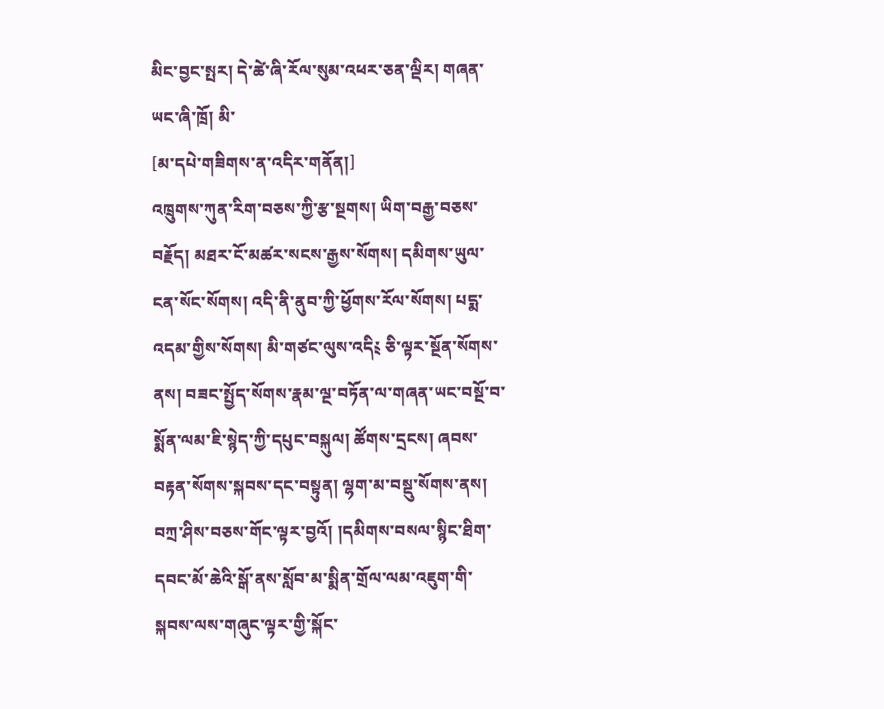མིང་བྱང་སྤར། དེ་ཚེ་ཞི་རོལ་སུམ་འཕར་ཅན་ལྡིར། གཞན་ཡང་ཞི་ཁྲོ། མི་
[མ་དཔེ་གཟིགས་ན་འདིར་གནོན།]
འཁྲུགས་ཀུན་རིག་བཅས་ཀྱི་རྩ་སྔགས། ཡིག་བརྒྱ་བཅས་བརྗོད། མཐར་ངོ་མཚར་སངས་རྒྱས་སོགས། དམིགས་ཡུལ་ངན་སོང་སོགས། འདི་ནི་ནུབ་ཀྱི་ཕྱོགས་རོལ་སོགས། པདྨ་འདམ་གྱིས་སོགས། མི་གཙང་ལུས་འདི༴ ཅི་ལྟར་སྔོན་སོགས་ནས། བཟང་སྤྱོད་སོགས་རྣམ་ལྔ་བཏོན་ལ་གཞན་ཡང་བསྔོ་བ་སྨོན་ལམ་ཇི་སྙེད་ཀྱི་དཔུང་བསྐུལ། ཚོགས་དྲངས། ཞབས་བརྟན་སོགས་སྐབས་དང་བསྟུན། ལྷག་མ་བསྡུ་སོགས་ནས། བཀྲ་ཤིས་བཅས་གོང་ལྟར་བྱའོ། །དམིགས་བསལ་སྙིང་ཐིག་དབང་མོ་ཆེའི་སྒོ་ནས་སློབ་མ་སྨིན་གྲོལ་ལམ་འཇུག་གི་སྐབས་ལས་གཞུང་ལྟར་གྱི་སྐོང་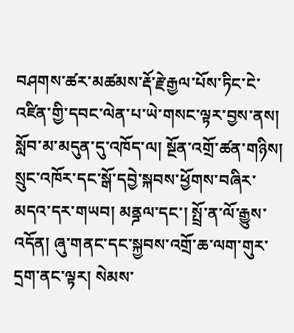བཤགས་ཚར་མཚམས་རྡོ་རྗེ་རྒྱལ་པོས་ཏིང་ངེ་འཛིན་གྱི་དབང་ལེན་པ་ཡེ་གསང་ལྟར་བྱས་ནས། སློབ་མ་མདུན་དུ་འཁོད་ལ། སྔོན་འགྲོ་ཚན་གཉིས། སྲུང་འཁོར་དང་སྒོ་དབྱེ་སྐབས་ཕྱོགས་བཞིར་མདའ་དར་གཡབ། མནྜལ་དང་། སྤྲོ་ན་ལོ་རྒྱུས་འདོན། ཞུ་གནང་དང་སྐྱབས་འགྲོ་ཆ་ལག་གུར་དྲག་ནང་ལྟར། སེམས་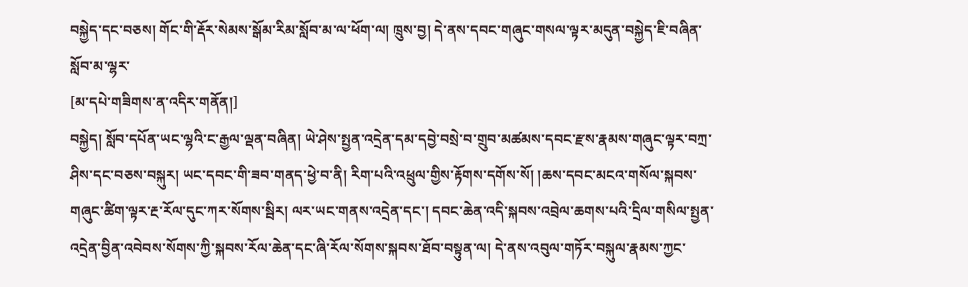བསྐྱེད་དང་བཅས། གོང་གི་རྡོར་སེམས་སྒོམ་རིམ་སློབ་མ་ལ་ཕོག་ལ། ཁྲུས་བྱ། དེ་ནས་དབང་གཞུང་གསལ་ལྟར་མདུན་བསྐྱེད་ཇི་བཞིན་སློབ་མ་ལྷར་
[མ་དཔེ་གཟིགས་ན་འདིར་གནོན།]
བསྐྱེད། སློབ་དཔོན་ཡང་ལྷའི་ང་རྒྱལ་ལྡན་བཞིན། ཡེ་ཤེས་སྤྱན་འདྲེན་དམ་དབྱེ་བསྲེ་བ་གྲུབ་མཚམས་དབང་རྫས་རྣམས་གཞུང་ལྟར་བཀྲ་ཤིས་དང་བཅས་བསྐུར། ཡང་དབང་གི་ཟབ་གནད་ཕྱེ་བ་ནི། རིག་པའི་འཕྲུལ་གྱིས་རྟོགས་དགོས་སོ། །ཆས་དབང་མངའ་གསོལ་སྐབས་གཞུང་ཚིག་ལྟར་རྔ་རོལ་དུང་ཀར་སོགས་སྦིར། ལར་ཡང་གནས་འདྲེན་དང་། དབང་ཆེན་འདི་སྐབས་འབྲེལ་ཆགས་པའི་དྲིལ་གསིལ་སྤྱན་འདྲེན་བྱིན་འབེབས་སོགས་ཀྱི་སྐབས་རོལ་ཆེན་དང་ཞི་རོལ་སོགས་སྐབས་ཐོབ་བསྟུན་ལ། དེ་ནས་འབུལ་གཏོར་བསྐུལ་རྣམས་ཀྱང་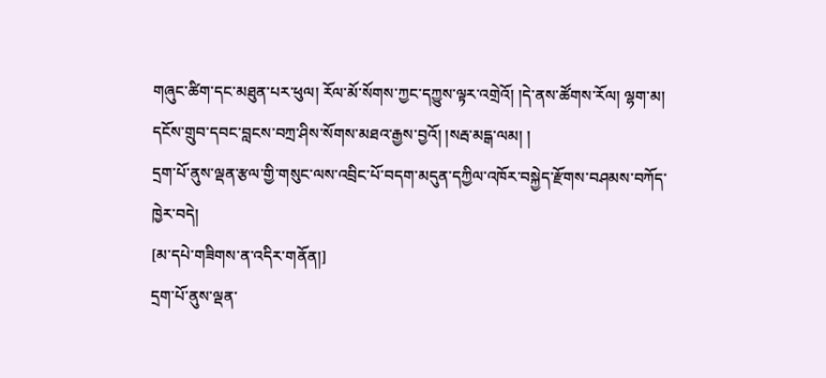གཞུང་ཚིག་དང་མཐུན་པར་ཕུལ། རོལ་མོ་སོགས་ཀྱང་དཀྱུས་ལྟར་འགྲེའོ། །དེ་ནས་ཚོགས་རོལ། ལྷག་མ། དངོས་གྲུབ་དབང་བླངས་བཀྲ་ཤིས་སོགས་མཐའ་རྒྱས་བྱའོ། །སརྦ་མདྒ་ལམ། །
དྲག་པོ་ནུས་ལྡན་རྩལ་གྱི་གསུང་ལས་འབྲིང་པོ་བདག་མདུན་དཀྱིལ་འཁོར་བསྐྱེད་རྫོགས་བཤམས་བཀོད་ཁྱེར་བདེ།
[མ་དཔེ་གཟིགས་ན་འདིར་གནོན།]
དྲག་པོ་ནུས་ལྡན་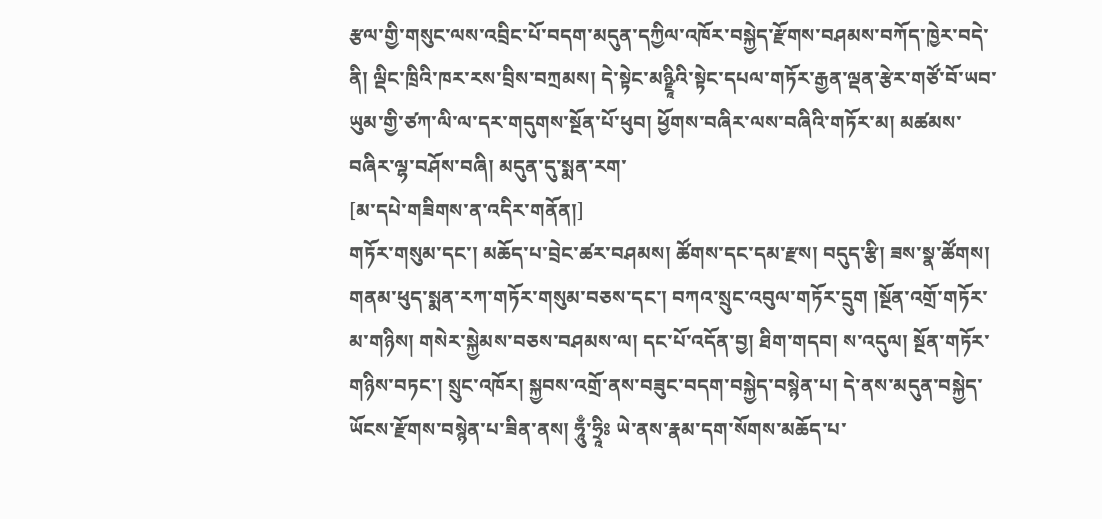རྩལ་གྱི་གསུང་ལས་འབྲིང་པོ་བདག་མདུན་དཀྱིལ་འཁོར་བསྐྱེད་རྫོགས་བཤམས་བཀོད་ཁྱེར་བདེ་ནི། ལྡིང་ཁྲིའི་ཁར་རས་བྲིས་བཀྲམས། དེ་སྟེང་མཉྫཱིའི་སྟེང་དཔལ་གཏོར་རྒྱན་ལྡན་རྩེར་གཙོ་བོ་ཡབ་ཡུམ་གྱི་ཙཀ་ལི་ལ་དར་གདུགས་སྔོན་པོ་ཕུབ། ཕྱོགས་བཞིར་ལས་བཞིའི་གཏོར་མ། མཚམས་བཞིར་ལྷ་བཤོས་བཞི། མདུན་དུ་སྨན་རག་
[མ་དཔེ་གཟིགས་ན་འདིར་གནོན།]
གཏོར་གསུམ་དང་། མཆོད་པ་བྲེང་ཚར་བཤམས། ཚོགས་དང་དམ་རྫས། བདུད་རྩི། ཟས་སྣ་ཚོགས། གནམ་ཕུད་སྨན་རཀ་གཏོར་གསུམ་བཅས་དང་། བཀའ་སྲུང་འབུལ་གཏོར་དྲུག །སྔོན་འགྲོ་གཏོར་མ་གཉིས། གསེར་སྐྱེམས་བཅས་བཤམས་ལ། དང་པོ་འདོན་བྱ། ཐིག་གདབ། ས་འདུལ། སྔོན་གཏོར་གཉིས་བཏང་། སྲུང་འཁོར། སྐྱབས་འགྲོ་ནས་བཟུང་བདག་བསྐྱེད་བསྙེན་པ། དེ་ནས་མདུན་བསྐྱེད་ཡོངས་རྫོགས་བསྙེན་པ་ཟིན་ནས། ཧཱུྃ་ཧྲཱིཿ ཡེ་ནས་རྣམ་དག་སོགས་མཆོད་པ་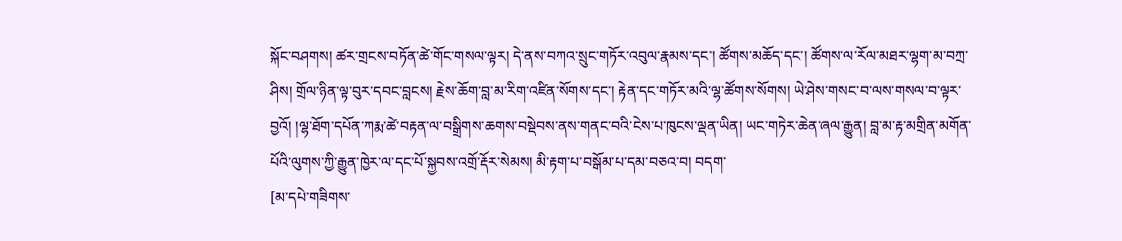སྐོང་བཤགས། ཚར་གྲངས་བཏོན་ཚེ་གོང་གསལ་ལྟར། དེ་ནས་བཀའ་སྲུང་གཏོར་འབུལ་རྣམས་དང་། ཚོགས་མཆོད་དང་། ཚོགས་ལ་རོལ་མཐར་ལྷག་མ་བཀྲ་ཤིས། གྲོལ་ཉིན་ལྟ་བུར་དབང་བླངས། རྗེས་ཆོག་བླ་མ་རིག་འཛིན་སོགས་དང་། རྟེན་དང་གཏོར་མའི་ལྷ་ཚོགས་སོགས། ཡེ་ཤེས་གསང་བ་ལས་གསལ་བ་ལྟར་བྱའོ། །ལྷ་ཐོག་དཔོན་ཀརྨ་ཚེ་བརྟན་ལ་བསྒྲིགས་ཆགས་བསྡེབས་ནས་གནང་བའི་ངེས་པ་ཁུངས་ལྡན་ཡིན། ཡང་གཏེར་ཆེན་ཞལ་རྒྱུན། བླ་མ་རྟ་མགྲིན་མགོན་པོའི་ལུགས་ཀྱི་རྒྱུན་ཁྱེར་ལ་དང་པོ་སྐྱབས་འགྲོ་རྡོར་སེམས། མི་རྟག་པ་བསྒོམ་པ་དམ་བཅའ་བ། བདག་
[མ་དཔེ་གཟིགས་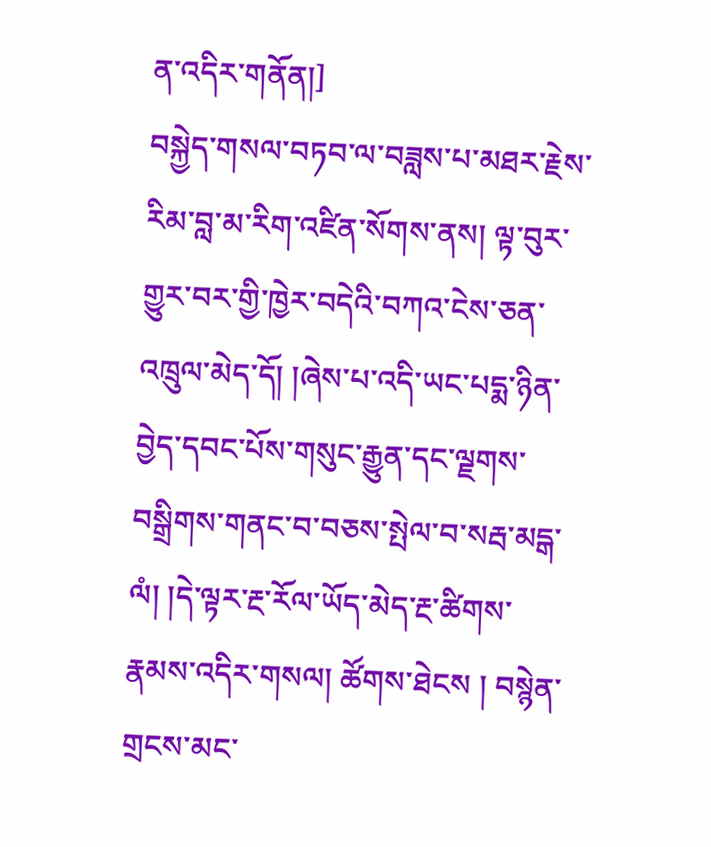ན་འདིར་གནོན།]
བསྐྱེད་གསལ་བཏབ་ལ་བཟླས་པ་མཐར་རྗེས་རིམ་བླ་མ་རིག་འཛིན་སོགས་ནས། ལྟ་བུར་གྱུར་བར་གྱི་ཁྱེར་བདེའི་བཀའ་ངེས་ཅན་འཁྲུལ་མེད་དོ། །ཞེས་པ་འདི་ཡང་པདྨ་ཉིན་བྱེད་དབང་པོས་གསུང་རྒྱུན་དང་ལྗགས་བསྒྲིགས་གནང་བ་བཅས་སྤེལ་བ་སརྦ་མདྒ་ལཾ། །དེ་ལྟར་རྔ་རོལ་ཡོད་མེད་རྔ་ཚིགས་རྣམས་འདིར་གསལ། ཚོགས་ཐེངས ། བསྙེན་གྲངས་མང་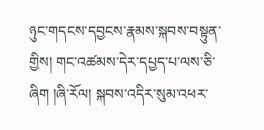ཉུང་གདངས་དབྱངས་རྣམས་སྐབས་བསྟུན་གྱིས། གང་འཚམས་དེར་དཔྱད་པ་ལས་ཅི་ཞིག །ཞི་རོལ། སྐབས་འདིར་སུམ་འཕར་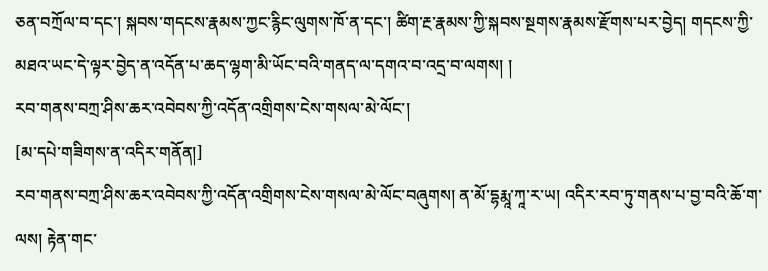ཅན་བཀྲོལ་བ་དང་། སྐབས་གདངས་རྣམས་ཀྱང་རྙིང་ལུགས་ཁོ་ན་དང་། ཚིག་རྔ་རྣམས་ཀྱི་སྐབས་སྔགས་རྣམས་རྫོགས་པར་བྱེད། གདངས་ཀྱི་མཐའ་ཡང་དེ་ལྟར་བྱེད་ན་འདོན་པ་ཆད་ལྷག་མི་ཡོང་བའི་གནད་ལ་དགའ་བ་འདྲ་བ་ལགས། །
རབ་གནས་བཀྲ་ཤིས་ཆར་འབེབས་ཀྱི་འདོན་འགྲིགས་ངེས་གསལ་མེ་ལོང་།
[མ་དཔེ་གཟིགས་ན་འདིར་གནོན།]
རབ་གནས་བཀྲ་ཤིས་ཆར་འབེབས་ཀྱི་འདོན་འགྲིགས་ངེས་གསལ་མེ་ལོང་བཞུགས། ན་མོ་དྷརྨཱ་ཀཱ་ར་ཡ། འདིར་རབ་ཏུ་གནས་པ་བྱ་བའི་ཆོ་ག་ལས། རྟེན་གང་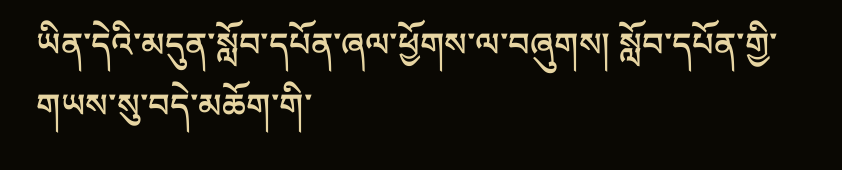ཡིན་དེའི་མདུན་སློབ་དཔོན་ཞལ་ཕྱོགས་ལ་བཞུགས། སློབ་དཔོན་གྱི་གཡས་སུ་བདེ་མཆོག་གི་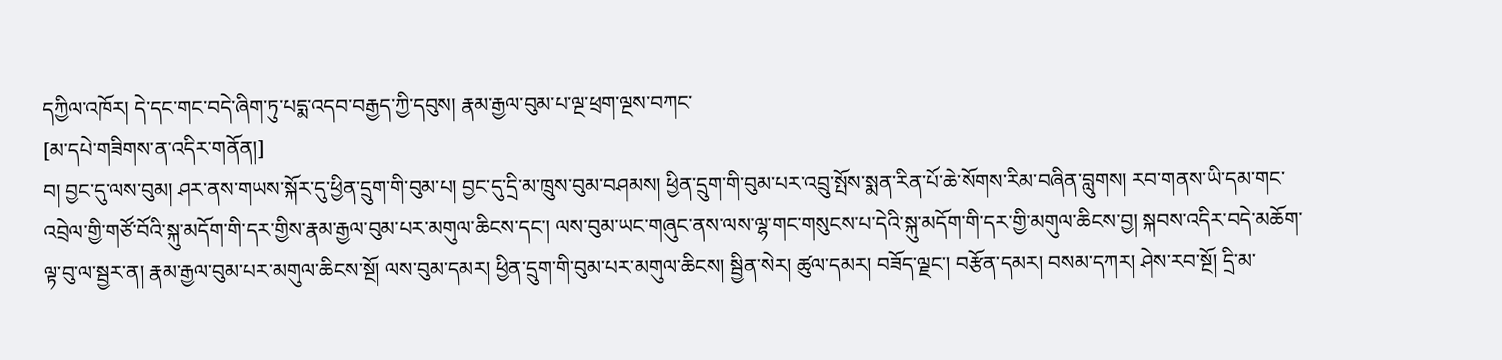དཀྱིལ་འཁོར། དེ་དང་གང་བདེ་ཞིག་ཏུ་པདྨ་འདབ་བརྒྱད་ཀྱི་དབུས། རྣམ་རྒྱལ་བུམ་པ་ལྔ་ཕྲག་ལྔས་བཀང་
[མ་དཔེ་གཟིགས་ན་འདིར་གནོན།]
བ། བྱང་དུ་ལས་བུམ། ཤར་ནས་གཡས་སྐོར་དུ་ཕྱིན་དྲུག་གི་བུམ་པ། བྱང་དུ་དྲི་མ་ཁྲུས་བུམ་བཤམས། ཕྱིན་དྲུག་གི་བུམ་པར་འབྲུ་སྤོས་སྨན་རིན་པོ་ཆེ་སོགས་རིམ་བཞིན་བླུགས། རབ་གནས་ཡི་དམ་གང་འབྲེལ་གྱི་གཙོ་བོའི་སྐུ་མདོག་གི་དར་གྱིས་རྣམ་རྒྱལ་བུམ་པར་མགུལ་ཆིངས་དང་། ལས་བུམ་ཡང་གཞུང་ནས་ལས་ལྷ་གང་གསུངས་པ་དེའི་སྐུ་མདོག་གི་དར་གྱི་མགུལ་ཆིངས་བྱ། སྐབས་འདིར་བདེ་མཆོག་ལྟ་བུ་ལ་སྦྱར་ན། རྣམ་རྒྱལ་བུམ་པར་མགུལ་ཆིངས་སྔོ། ལས་བུམ་དམར། ཕྱིན་དྲུག་གི་བུམ་པར་མགུལ་ཆིངས། སྦྱིན་སེར། ཚུལ་དམར། བཟོད་ལྗང་། བརྩོན་དམར། བསམ་དཀར། ཤེས་རབ་སྔོ། དྲི་མ་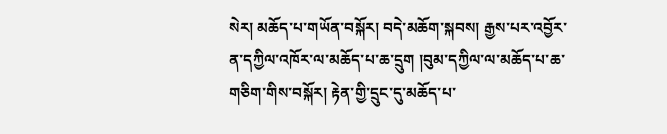སེར། མཆོད་པ་གཡོན་བསྐོར། བདེ་མཆོག་སྐབས། རྒྱས་པར་འབྱོར་ན་དཀྱིལ་འཁོར་ལ་མཆོད་པ་ཆ་དྲུག །བུམ་དཀྱིལ་ལ་མཆོད་པ་ཆ་གཅིག་གིས་བསྐོར། རྟེན་གྱི་དྲུང་དུ་མཆོད་པ་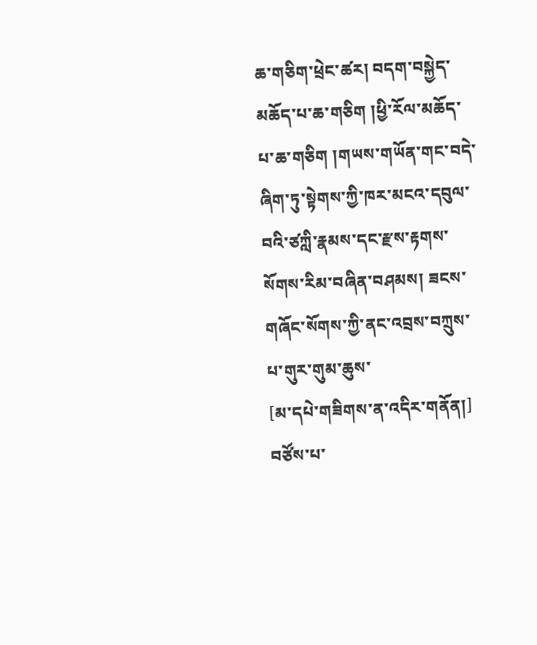ཆ་གཅིག་ཕྲེང་ཚར། བདག་བསྐྱེད་མཆོད་པ་ཆ་གཅིག །ཕྱི་རོལ་མཆོད་པ་ཆ་གཅིག །གཡས་གཡོན་གང་བདེ་ཞིག་ཏུ་སྟེགས་ཀྱི་ཁར་མངའ་དབུལ་བའི་ཙཀླི་རྣམས་དང་རྫས་རྟགས་སོགས་རིམ་བཞིན་བཤམས། ཟངས་གཞོང་སོགས་ཀྱི་ནང་འབྲས་བཀྲུས་པ་གུར་གུམ་ཆུས་
[མ་དཔེ་གཟིགས་ན་འདིར་གནོན།]
བཙོས་པ་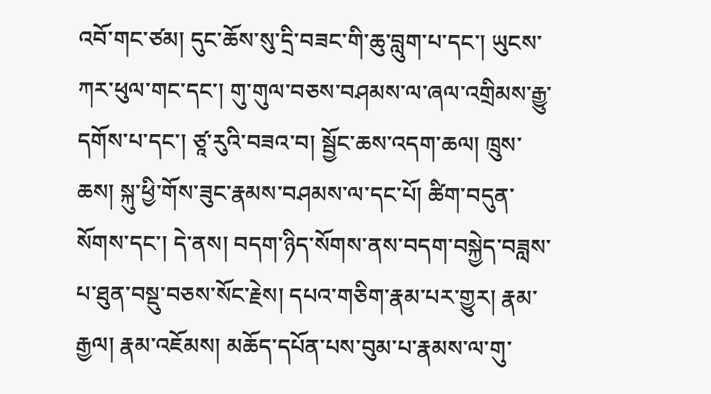འབོ་གང་ཙམ། དུང་ཆོས་སུ་དྲི་བཟང་གི་ཆུ་བླུག་པ་དང་། ཡུངས་ཀར་ཕུལ་གང་དང་། གུ་གུལ་བཅས་བཤམས་ལ་ཞལ་འགྲིམས་རྒྱུ་དགོས་པ་དང་། ཙཱ་རུའི་བཟའ་བ། སྦྱོང་ཆས་འདག་ཆལ། ཁྲུས་ཆས། སྐུ་ཕྱི་གོས་ཟུང་རྣམས་བཤམས་ལ་དང་པོ། ཚིག་བདུན་སོགས་དང་། དེ་ནས། བདག་ཉིད་སོགས་ནས་བདག་བསྐྱེད་བཟླས་པ་ཐུན་བསྡུ་བཅས་སོང་རྗེས། དཔའ་གཅིག་རྣམ་པར་གྱུར། རྣམ་རྒྱལ། རྣམ་འཇོམས། མཆོད་དཔོན་པས་བུམ་པ་རྣམས་ལ་གུ་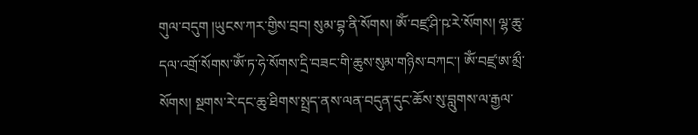གུལ་བདུག །ཡུངས་ཀར་གྱིས་བྲབ། སུམ་བྷ་ནི་སོགས། ༀ་བཛྲ་ཤི་ཥ་རེ་སོགས། ལྷ་ཆུ་དལ་འགྲོ་སོགས་ༀ་ཏ་ཧེ་སོགས་དྲི་བཟང་གི་ཆུས་སུམ་གཉིས་བཀང་། ༀ་བཛྲ་ཨ་མྲྀ་སོགས། སྔགས་རེ་དང་ཆུ་ཐིགས་སྤྲད་ནས་ལན་བདུན་དུང་ཆོས་སུ་བླུགས་ལ་རྒྱལ་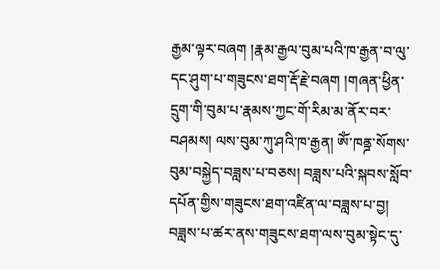རྒྱམ་ལྟར་བཞག །རྣམ་རྒྱལ་བུམ་པའི་ཁ་རྒྱན་བ་ལུ་དང་ཤུག་པ་གཟུངས་ཐག་རྡོ་རྗེ་བཞག །གཞན་ཕྱིན་དྲུག་གི་བུམ་པ་རྣམས་ཀྱང་གོ་རིམ་མ་ནོར་བར་བཤམས། ལས་བུམ་ཀུ་ཤའི་ཁ་རྒྱན། ༀ་ཁནྜ་སོགས་བུམ་བསྐྱེད་བཟླས་པ་བཅས། བཟླས་པའི་སྐབས་སློབ་དཔོན་གྱིས་གཟུངས་ཐག་འཛིན་ལ་བཟླས་པ་བྱ། བཟླས་པ་ཚར་ནས་གཟུངས་ཐག་ལས་བུམ་སྟེང་དུ་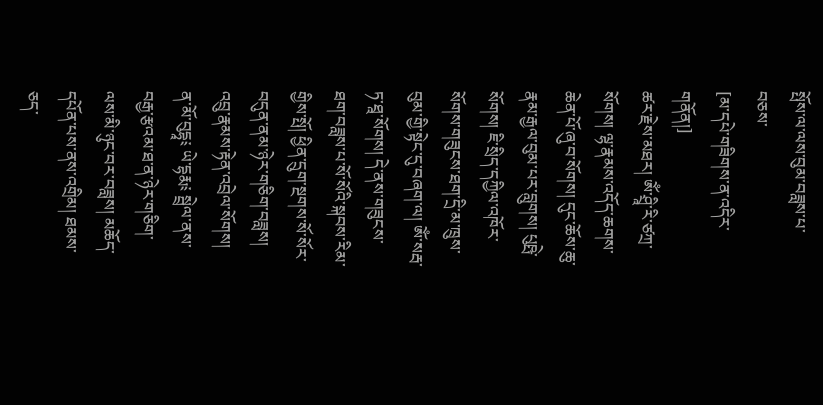སྤོས་ལ་ལས་བུམ་བཟླས་པ་བཅས་
[མ་དཔེ་གཟིགས་ན་འདིར་གནོན།]
ཚར་རྗེས་མཐར། ༀ་ཤྲཱི་རི་ཙཀྲ་སོགས། ལྷ་རྣམས་འདོད་ཆགས་ཆེན་པོ་ཞུ་བ་སོགས། དུང་ཆོས་ཆུ་རྣམ་རྒྱལ་བུམ་པར་བླུགས། པུཥྤེ་སོགས། ཇི་སྲིད་དཀྱིལ་འཁོར་སོགས་གཟུངས་ཐག་དྲི་མ་ཁྲུས་བུམ་གྱི་སྟེང་དུ་བཞག་ལ། ༀ་སརྦ་ཏ་ཐཱ་སོགས། དེ་ནས་གཟུངས་ཐག་བཟླས་པ་སོ་སོའི་སྐབས་རིམ་གྱིས་སྤོ། ཕྱིན་དྲུག་སྔགས་སོ་སོར་བདུན་ནམ་ཉེར་གཅིག་བཟླས། འབྲུ་རྣམས་རྟེན་འབྲེལ་སོགས། ན་མོ་བུདྷཱ༴ ཡེ་དྷརྨ༴ སྦྲེལ་ནས་བརྒྱ་རྩའམ་ཐ་ན་ཉེར་གཅིག་ལས་མི་ཉུང་བར་བཟླས། མཆོད་དཔོན་པས་ནས་འགྲིམ། ཐམས་ཅད་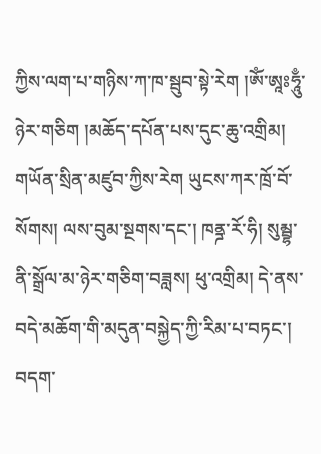ཀྱིས་ལག་པ་གཉིས་ཀ་ཁ་སྦུབ་སྟེ་རེག །ༀ་ཨཱཿཧཱུྃ་ཉེར་གཅིག །མཆོད་དཔོན་པས་དུང་ཆུ་འགྲིམ། གཡོན་སྲིན་མཛུབ་ཀྱིས་རེག ཡུངས་ཀར་ཁྲོ་བོ་སོགས། ལས་བུམ་སྔགས་དང་། ཁནྜ་རོ་ཧི། སུམྦྷ་ནི་སྒྲོལ་མ་ཉེར་གཅིག་བཟླས། ཕུ་འགྲིམ། དེ་ནས་བདེ་མཆོག་གི་མདུན་བསྐྱེད་ཀྱི་རིམ་པ་བཏང་། བདག་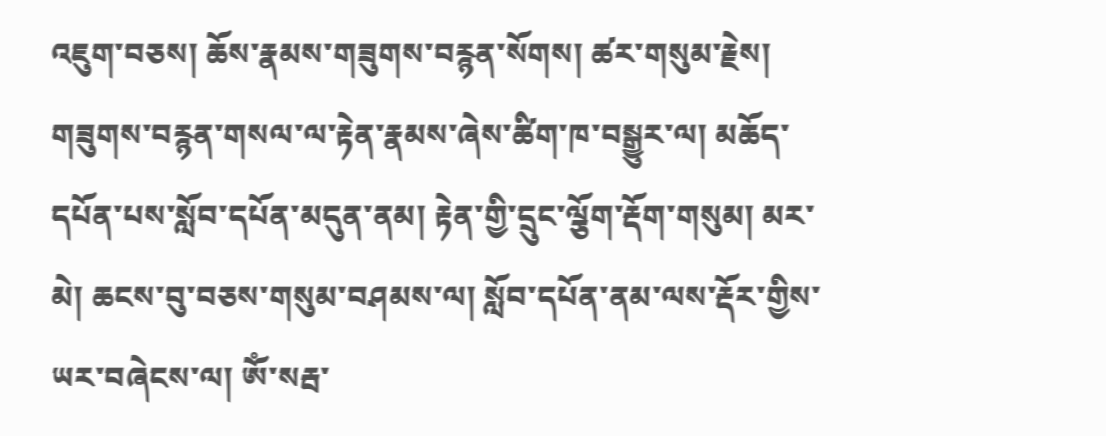འཇུག་བཅས། ཆོས་རྣམས་གཟུགས་བརྙན་སོགས། ཚར་གསུམ་རྗེས། གཟུགས་བརྙན་གསལ་ལ་རྟེན་རྣམས་ཞེས་ཚིག་ཁ་བསྒྱུར་ལ། མཆོད་དཔོན་པས་སློབ་དཔོན་མདུན་ནམ། རྟེན་གྱི་དྲུང་ལྕོག་རྡོག་གསུམ། མར་མེ། ཆངས་བུ་བཅས་གསུམ་བཤམས་ལ། སློབ་དཔོན་ནམ་ལས་རྡོར་གྱིས་ཡར་བཞེངས་ལ། ༀ་སརྦ་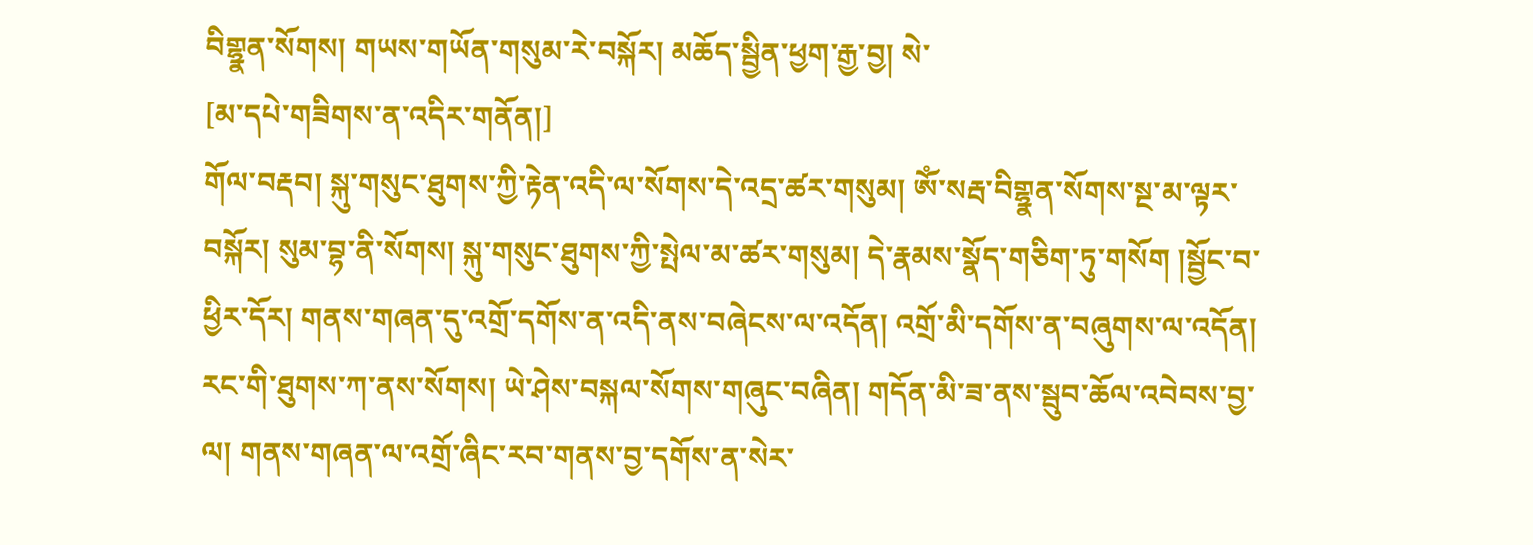བིགྷྣན་སོགས། གཡས་གཡོན་གསུམ་རེ་བསྐོར། མཆོད་སྦྱིན་ཕྱག་རྒྱ་བྱ། སེ་
[མ་དཔེ་གཟིགས་ན་འདིར་གནོན།]
གོལ་བརྡབ། སྐུ་གསུང་ཐུགས་ཀྱི་རྟེན་འདི་ལ་སོགས་དེ་འདྲ་ཚར་གསུམ། ༀ་སརྦ་བིགྷྣན་སོགས་སྔ་མ་ལྟར་བསྐོར། སུམ་བྷ་ནི་སོགས། སྐུ་གསུང་ཐུགས་ཀྱི་སྤེལ་མ་ཚར་གསུམ། དེ་རྣམས་སྣོད་གཅིག་ཏུ་གསོག །སྦྱོང་བ་ཕྱིར་དོར། གནས་གཞན་དུ་འགྲོ་དགོས་ན་འདི་ནས་བཞེངས་ལ་འདོན། འགྲོ་མི་དགོས་ན་བཞུགས་ལ་འདོན། རང་གི་ཐུགས་ཀ་ནས་སོགས། ཡེ་ཤེས་བསྐལ་སོགས་གཞུང་བཞིན། གདོན་མི་ཟ་ནས་སྦུབ་ཆོལ་འབེབས་བྱ་ལ། གནས་གཞན་ལ་འགྲོ་ཞིང་རབ་གནས་བྱ་དགོས་ན་སེར་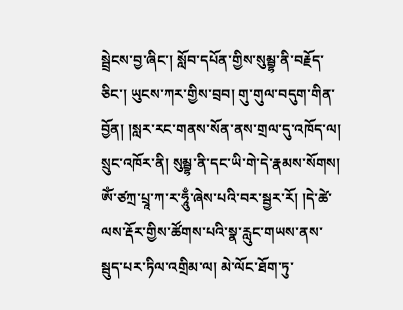སྦྲེངས་བྱ་ཞིང་། སློབ་དཔོན་གྱིས་སུམྦྷ་ནི་བརྗོད་ཅིང་། ཡུངས་ཀར་གྱིས་བྲབ། གུ་གུལ་བདུག་གིན་བྱོན། །སླར་རང་གནས་སོན་ནས་གྲལ་དུ་འཁོད་ལ། སྲུང་འཁོར་ནི། སུམྦྷ་ནི་དང་ཡི་གེ་དེ་རྣམས་སོགས། ༀ་ཙཀྲ་པྲཱ་ཀ་ར་ཧཱུྃ་ཞེས་པའི་བར་སྦྱར་རོ། །དེ་ཚེ་ལས་རྡོར་གྱིས་ཚོགས་པའི་སྣ་རླུང་གཡས་ནས་སྦུད་པར་ཏིལ་འགྲིམ་ལ། མེ་ལོང་ཐོག་ཏུ་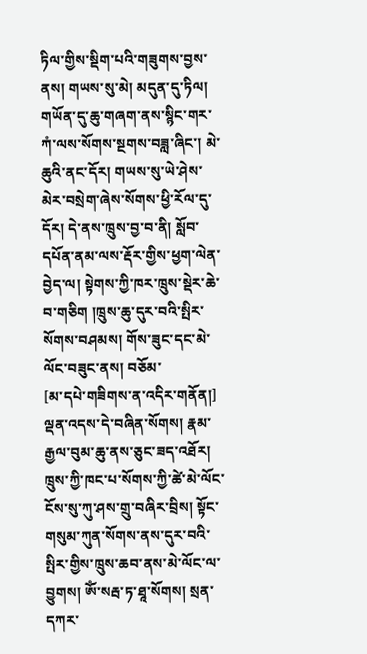ཏིལ་གྱིས་སྡིག་པའི་གཟུགས་བྱས་ནས། གཡས་སུ་མེ། མདུན་དུ་ཏིལ། གཡོན་དུ་ཆུ་གཞག་ནས་སྙིང་གར་ཀཾ་ལས་སོགས་སྔགས་བཟླ་ཞིང་། མེ་ཆུའི་ནང་དོར། གཡས་སུ་ཡེ་ཤེས་མེར་བསྲེག་ཞེས་སོགས་ཕྱི་རོལ་དུ་དོར། དེ་ནས་ཁྲུས་བྱ་བ་ནི། སློབ་དཔོན་ནམ་ལས་རྡོར་གྱིས་ཕྱག་ལེན་བྱེད་ལ། སྟེགས་ཀྱི་ཁར་ཁྲུས་སྡེར་ཆེ་བ་གཅིག །ཁྲུས་ཆུ་དུར་བའི་སྤིར་སོགས་བཤམས། གོས་ཟུང་དང་མེ་ལོང་བཟུང་ནས། བཅོམ་
[མ་དཔེ་གཟིགས་ན་འདིར་གནོན།]
ལྡན་འདས་དེ་བཞིན་སོགས། རྣམ་རྒྱལ་བུམ་ཆུ་ནས་ཅུང་ཟད་འཐོར། ཁྲུས་ཀྱི་ཁང་པ་སོགས་ཀྱི་ཚེ་མེ་ལོང་ངོས་སུ་ཀུ་ཤས་གྲུ་བཞིར་བྲིས། སྟོང་གསུམ་ཀུན་སོགས་ནས་དུར་བའི་སྤིར་གྱིས་ཁྲུས་ཆབ་ནས་མེ་ལོང་ལ་བྱུགས། ༀ་སརྦ་ཏ་ཐཱ་སོགས། སྲན་དཀར་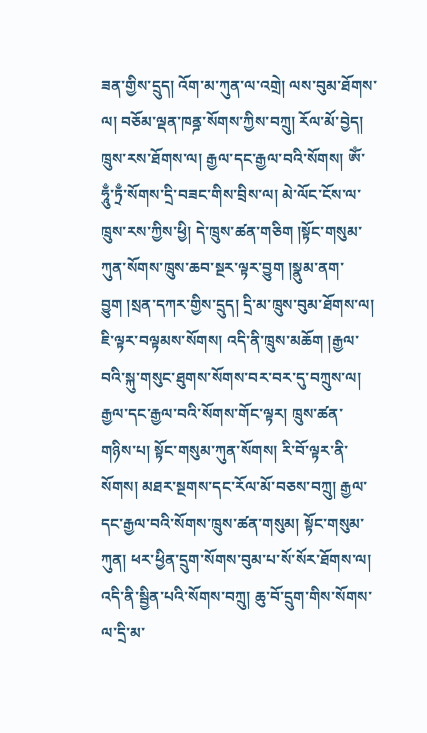ཟན་གྱིས་དྲུད། འོག་མ་ཀུན་ལ་འགྲེ། ལས་བུམ་ཐོགས་ལ། བཅོམ་ལྡན་ཁནྜ་སོགས་ཀྱིས་བཀྲུ། རོལ་མོ་བྱེད། ཁྲུས་རས་ཐོགས་ལ། རྒྱལ་དང་རྒྱལ་བའི་སོགས། ༀ་ཧཱུྃ་ཏྲྃ་སོགས་དྲི་བཟང་གིས་བྲིས་ལ། མེ་ལོང་ངོས་ལ་ཁྲུས་རས་ཀྱིས་ཕྱི། དེ་ཁྲུས་ཚན་གཅིག །སྟོང་གསུམ་ཀུན་སོགས་ཁྲུས་ཆབ་སྔར་ལྟར་བྱུག །སྣུམ་ནག་བྱུག །སྲན་དཀར་གྱིས་དྲུད། དྲི་མ་ཁྲུས་བུམ་ཐོགས་ལ། ཇི་ལྟར་བལྟམས་སོགས། འདི་ནི་ཁྲུས་མཆོག །རྒྱལ་བའི་སྐུ་གསུང་ཐུགས་སོགས་བར་བར་དུ་བཀྲུས་ལ། རྒྱལ་དང་རྒྱལ་བའི་སོགས་གོང་ལྟར། ཁྲུས་ཚན་གཉིས་པ། སྟོང་གསུམ་ཀུན་སོགས། རི་བོ་ལྟར་ནི་སོགས། མཐར་སྔགས་དང་རོལ་མོ་བཅས་བཀྲུ། རྒྱལ་དང་རྒྱལ་བའི་སོགས་ཁྲུས་ཚན་གསུམ། སྟོང་གསུམ་ཀུན། ཕར་ཕྱིན་དྲུག་སོགས་བུམ་པ་སོ་སོར་ཐོགས་ལ། འདི་ནི་སྦྱིན་པའི་སོགས་བཀྲུ། ཆུ་བོ་དྲུག་གིས་སོགས་ལ་དྲི་མ་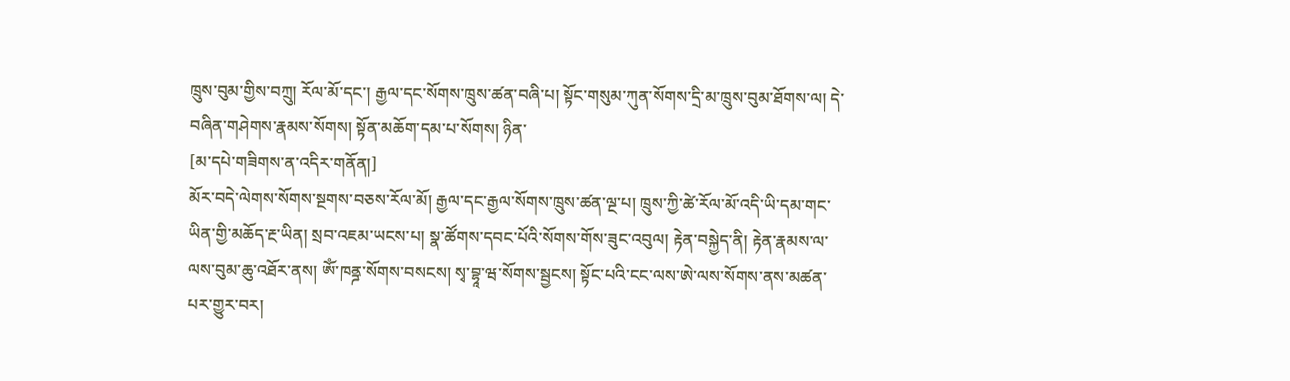ཁྲུས་བུམ་གྱིས་བཀྲུ། རོལ་མོ་དང་། རྒྱལ་དང་སོགས་ཁྲུས་ཚན་བཞི་པ། སྟོང་གསུམ་ཀུན་སོགས་དྲི་མ་ཁྲུས་བུམ་ཐོགས་ལ། དེ་བཞིན་གཤེགས་རྣམས་སོགས། སྟོན་མཆོག་དམ་པ་སོགས། ཉིན་
[མ་དཔེ་གཟིགས་ན་འདིར་གནོན།]
མོར་བདེ་ལེགས་སོགས་སྔགས་བཅས་རོལ་མོ། རྒྱལ་དང་རྒྱལ་སོགས་ཁྲུས་ཚན་ལྔ་པ། ཁྲུས་ཀྱི་ཚེ་རོལ་མོ་འདི་ཡི་དམ་གང་ཡིན་གྱི་མཆོད་རྔ་ཡིན། སྲབ་འཇམ་ཡངས་པ། སྣ་ཚོགས་དབང་པོའི་སོགས་གོས་ཟུང་འབུལ། རྟེན་བསྐྱེད་ནི། རྟེན་རྣམས་ལ་ལས་བུམ་ཆུ་འཐོར་ནས། ༀ་ཁནྜ་སོགས་བསངས། སྭ་བྷཱ་ཝ་སོགས་སྦྱངས། སྟོང་པའི་ངང་ལས་ཨེ་ལས་སོགས་ནས་མཚན་པར་གྱུར་བར།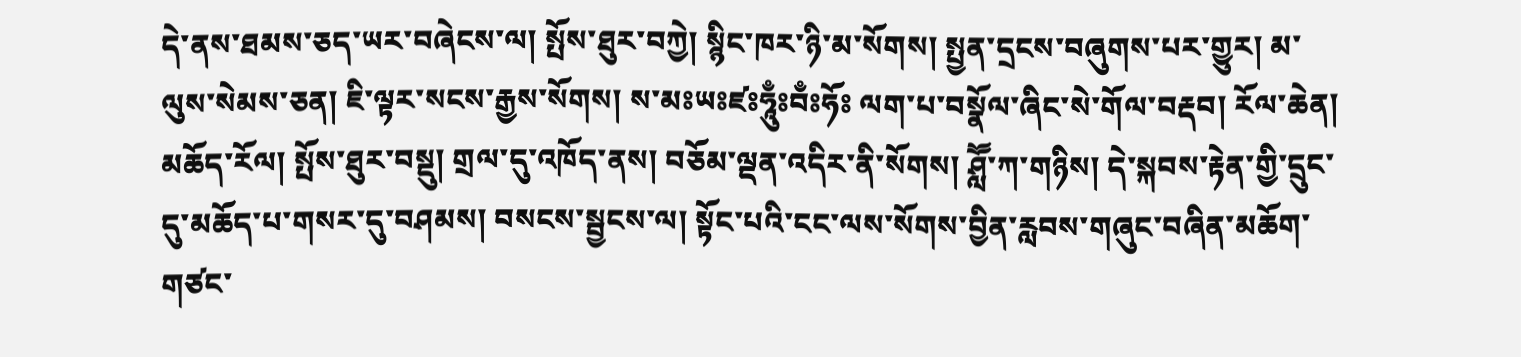དེ་ནས་ཐམས་ཅད་ཡར་བཞེངས་ལ། སྤོས་ཐུར་བཀྱེ། སྙིང་ཁར་ཉི་མ་སོགས། སྤྱན་དྲངས་བཞུགས་པར་གྱུར། མ་ལུས་སེམས་ཅན། ཇི་ལྟར་སངས་རྒྱས་སོགས། ས་མཿཡཿཛཿཧཱུྃཿབྃཿཧོཿ ལག་པ་བསྣོལ་ཞིང་སེ་གོལ་བརྡབ། རོལ་ཆེན། མཆོད་རོལ། སྤོས་ཐུར་བསྡུ། གྲལ་དུ་འཁོད་ནས། བཅོམ་ལྡན་འདིར་ནི་སོགས། ཤླཽ་ཀ་གཉིས། དེ་སྐབས་རྟེན་གྱི་དྲུང་དུ་མཆོད་པ་གསར་དུ་བཤམས། བསངས་སྦྱངས་ལ། སྟོང་པའི་ངང་ལས་སོགས་བྱིན་རླབས་གཞུང་བཞིན་མཆོག་གཙང་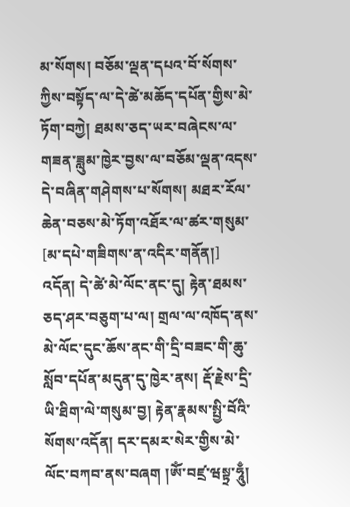མ་སོགས། བཅོམ་ལྡན་དཔའ་བོ་སོགས་ཀྱིས་བསྟོད་ལ་དེ་ཚེ་མཆོད་དཔོན་གྱིས་མེ་ཏོག་བཀྱེ། ཐམས་ཅད་ཡར་བཞེངས་ལ་གཟན་ཟླུམ་ཁྱེར་བྱས་ལ་བཅོམ་ལྡན་འདས་དེ་བཞིན་གཤེགས་པ་སོགས། མཐར་རོལ་ཆེན་བཅས་མེ་ཏོག་འཐོར་ལ་ཚར་གསུམ་
[མ་དཔེ་གཟིགས་ན་འདིར་གནོན།]
འདོན། དེ་ཚེ་མེ་ལོང་ནང་དུ། རྟེན་ཐམས་ཅད་ཤར་བཅུག་པ་ལ། གྲལ་ལ་འཁོད་ནས་མེ་ལོང་དུང་ཆོས་ནང་གི་དྲི་བཟང་གི་ཆུ་སློབ་དཔོན་མདུན་དུ་ཁྱེར་ནས། རྡོ་རྗེས་དྲི་ཡི་ཐིག་ལེ་གསུམ་བྱ། རྟེན་རྣམས་སྤྱི་བོའི་སོགས་འདོན། དར་དམར་སེར་གྱིས་མེ་ལོང་བཀབ་ནས་བཞག །ༀ་བཛྲ་ཝསྟྲ་ཧཱུྃ།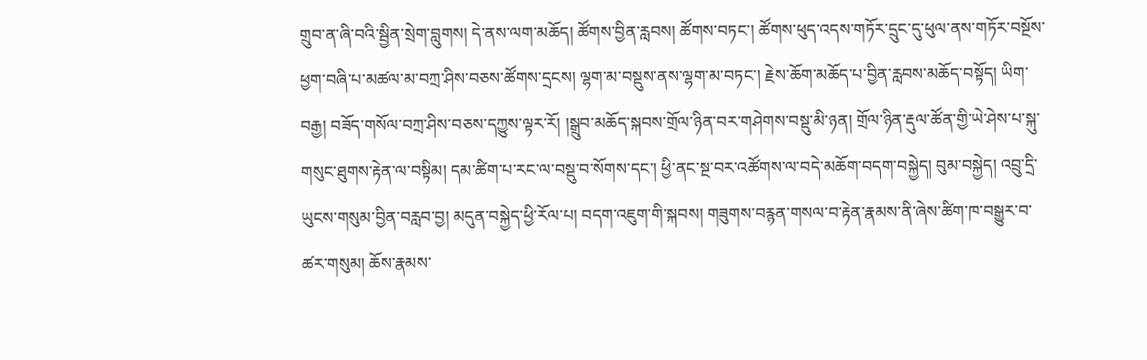གྲུབ་ན་ཞི་བའི་སྦྱིན་སྲེག་བླུགས། དེ་ནས་ལག་མཆོད། ཚོགས་བྱིན་རླབས། ཚོགས་བཏང་། ཚོགས་ཕུད་འདས་གཏོར་དྲུང་དུ་ཕུལ་ནས་གཏོར་བསྔོས་ཕྱག་བཞི་པ་མཚལ་མ་བཀྲ་ཤིས་བཅས་ཚོགས་དྲངས། ལྷག་མ་བསྡུས་ནས་ལྷག་མ་བཏང་། རྗེས་ཆོག་མཆོད་པ་བྱིན་རླབས་མཆོད་བསྟོད། ཡིག་བརྒྱ། བཟོད་གསོལ་བཀྲ་ཤིས་བཅས་དཀྱུས་ལྟར་རོ། །སྒྲུབ་མཆོད་སྐབས་གྲོལ་ཉིན་བར་གཤེགས་བསྡུ་མི་ཉན། གྲོལ་ཉིན་རྡུལ་ཚོན་གྱི་ཡེ་ཤེས་པ་སྐུ་གསུང་ཐུགས་རྟེན་ལ་བསྟིམ། དམ་ཚིག་པ་རང་ལ་བསྡུ་བ་སོགས་དང་། ཕྱི་ནང་སྔ་བར་འཚོགས་ལ་བདེ་མཆོག་བདག་བསྐྱེད། བུམ་བསྐྱེད། འབྲུ་དྲི་ཡུངས་གསུམ་བྱིན་བརླབ་བྱ། མདུན་བསྐྱེད་ཕྱི་རོལ་པ། བདག་འཇུག་གི་སྐབས། གཟུགས་བརྙན་གསལ་བ་རྟེན་རྣམས་ནི་ཞེས་ཚིག་ཁ་བསྒྱུར་བ་ཚར་གསུམ། ཆོས་རྣམས་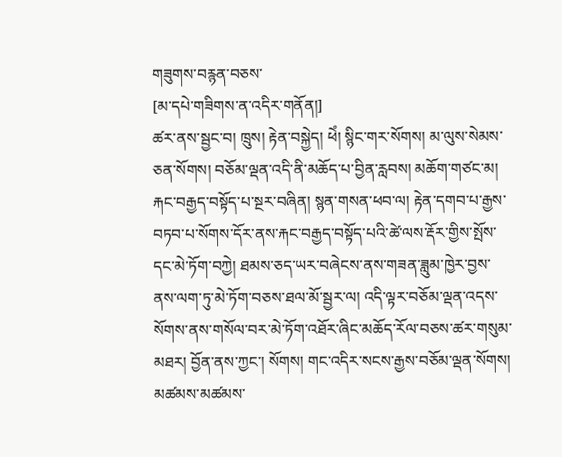གཟུགས་བརྙན་བཅས་
[མ་དཔེ་གཟིགས་ན་འདིར་གནོན།]
ཚར་ནས་སྦྱང་བ། ཁྲུས། རྟེན་བསྐྱེད། ཕེཾ། སྙིང་གར་སོགས། མ་ལུས་སེམས་ཅན་སོགས། བཅོམ་ལྡན་འདི་ནི་མཆོད་པ་བྱིན་རླབས། མཆོག་གཙང་མ། རྐང་བརྒྱད་བསྟོད་པ་སྔར་བཞིན། སྙན་གསན་ཕབ་ལ། རྟེན་དགབ་པ་རྒྱས་བཏབ་པ་སོགས་དོར་ནས་རྐང་བརྒྱད་བསྟོད་པའི་ཚེ་ལས་རྡོར་གྱིས་སྤོས་དང་མེ་ཏོག་བཀྱེ། ཐམས་ཅད་ཡར་བཞེངས་ནས་གཟན་ཟླུམ་ཁྱེར་བྱས་ནས་ལག་ཏུ་མེ་ཏོག་བཅས་ཐལ་མོ་སྦྱར་ལ། འདི་ལྟར་བཅོམ་ལྡན་འདས་སོགས་ནས་གསོལ་བར་མེ་ཏོག་འཐོར་ཞིང་མཆོད་རོལ་བཅས་ཚར་གསུམ་མཐར། བྱོན་ནས་ཀྱང་། སོགས། གང་འདིར་སངས་རྒྱས་བཅོམ་ལྡན་སོགས། མཚམས་མཚམས་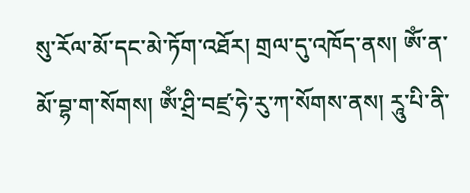སུ་རོལ་མོ་དང་མེ་ཏོག་འཐོར། གྲལ་དུ་འཁོད་ནས། ༀ་ན་མོ་བྷ་ག་སོགས། ༀ་ཤྲི་བཛྲ་ཧེ་རུ་ཀ་སོགས་ནས། རཱུ་པི་ནི་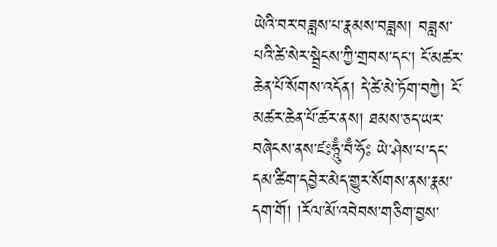ཡེའི་བར་བཟླས་པ་རྣམས་བཟླས། བཟླས་པའི་ཚེ་སེར་སྦྲེངས་ཀྱི་གྲབས་དང་། ངོ་མཚར་ཆེན་པོ་སོགས་འདོན། དེ་ཚེ་མེ་ཏོག་བཀྱེ། ངོ་མཚར་ཆེན་པོ་ཚར་ནས། ཐམས་ཅད་ཡར་བཞེངས་ནས་ཛཿཧཱུྃ་བྃ་ཧོཿ ཡེ་ཤེས་པ་དང་དམ་ཚིག་དབྱེར་མེད་གྱུར་སོགས་ནས་རྣམ་དག་གོ། །རོལ་མོ་འབེབས་གཅིག་བྱས་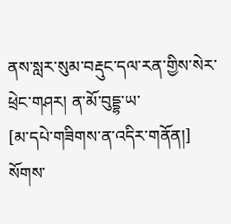ནས་སླར་སུམ་བརྡུང་དལ་རན་གྱིས་སེར་ཕྲེང་གཤར། ན་མོ་བུདྡྷ་ཡ་
[མ་དཔེ་གཟིགས་ན་འདིར་གནོན།]
སོགས་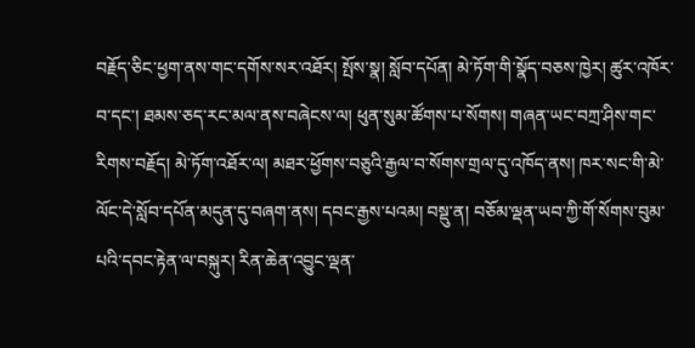བརྗོད་ཅིང་ཕྱག་ནས་གང་དགོས་སར་འཐོར། སྤོས་སྣ། སློབ་དཔོན། མེ་ཏོག་གི་སྣོད་བཅས་ཁྱེར། ཚུར་འཁོར་བ་དང་། ཐམས་ཅད་རང་མལ་ནས་བཞེངས་ལ། ཕུན་སུམ་ཚོགས་པ་སོགས། གཞན་ཡང་བཀྲ་ཤིས་གང་རིགས་བརྗོད། མེ་ཏོག་འཐོར་ལ། མཐར་ཕྱོགས་བཅུའི་རྒྱལ་བ་སོགས་གྲལ་དུ་འཁོད་ནས། ཁར་སང་གི་མེ་ལོང་དེ་སློབ་དཔོན་མདུན་དུ་བཞག་ནས། དབང་རྒྱས་པའམ། བསྡུ་ན། བཅོམ་ལྡན་ཡབ་ཀྱི་གོ་སོགས་བུམ་པའི་དབང་རྟེན་ལ་བསྐུར། རིན་ཆེན་འབྱུང་ལྡན་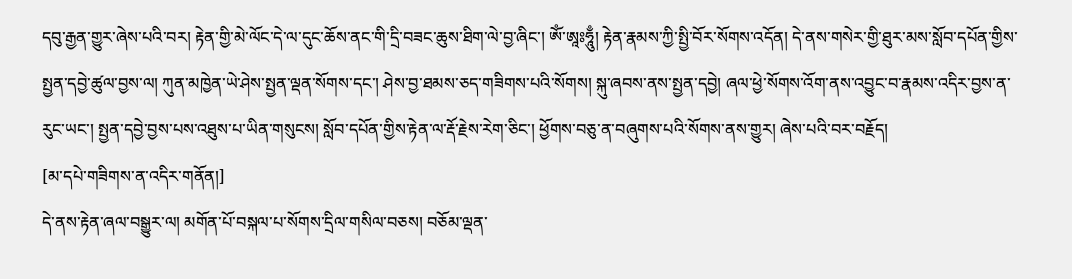དབུ་རྒྱན་གྱུར་ཞེས་པའི་བར། རྟེན་གྱི་མེ་ལོང་དེ་ལ་དུང་ཆོས་ནང་གི་དྲི་བཟང་ཆུས་ཐིག་ལེ་བྱ་ཞིང་། ༀ་ཨཱཿཧཱུྃ། རྟེན་རྣམས་ཀྱི་སྤྱི་བོར་སོགས་འདོན། དེ་ནས་གསེར་གྱི་ཐུར་མས་སློབ་དཔོན་གྱིས་སྤྱན་དབྱེ་ཚུལ་བྱས་ལ། ཀུན་མཁྱེན་ཡེ་ཤེས་སྤྱན་ལྡན་སོགས་དང་། ཤེས་བྱ་ཐམས་ཅད་གཟིགས་པའི་སོགས། སྐུ་ཞབས་ནས་སྤྱན་དབྱེ། ཞལ་ཕྱེ་སོགས་འོག་ནས་འབྱུང་བ་རྣམས་འདིར་བྱས་ན་རུང་ཡང་། སྤྱན་དབྱེ་བྱས་པས་འཐུས་པ་ཡིན་གསུངས། སློབ་དཔོན་གྱིས་རྟེན་ལ་རྡོ་རྗེས་རེག་ཅིང་། ཕྱོགས་བཅུ་ན་བཞུགས་པའི་སོགས་ནས་གྱུར། ཞེས་པའི་བར་བརྗོད།
[མ་དཔེ་གཟིགས་ན་འདིར་གནོན།]
དེ་ནས་རྟེན་ཞལ་བསྒྱུར་ལ། མགོན་པོ་བསྐལ་པ་སོགས་དྲིལ་གསིལ་བཅས། བཅོམ་ལྡན་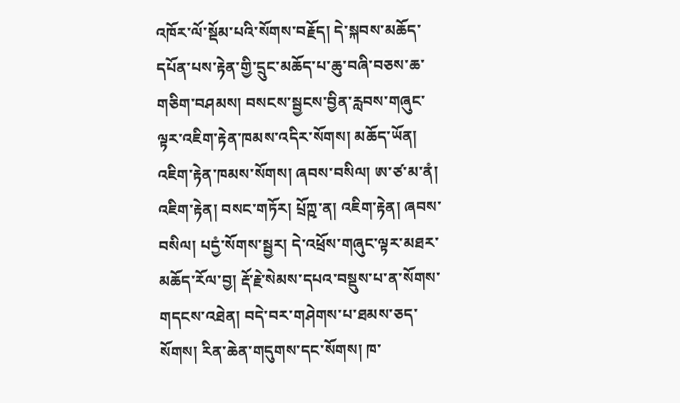འཁོར་ལོ་སྡོམ་པའི་སོགས་བརྗོད། དེ་སྐབས་མཆོད་དཔོན་པས་རྟེན་གྱི་དྲུང་མཆོད་པ་ཆུ་བཞི་བཅས་ཆ་གཅིག་བཤམས། བསངས་སྦྱངས་བྱིན་རླབས་གཞུང་ལྟར་འཇིག་རྟེན་ཁམས་འདིར་སོགས། མཆོད་ཡོན། འཇིག་རྟེན་ཁམས་སོགས། ཞབས་བསིལ། ཨ་ཙ་མ་ནཾ། འཇིག་རྟེན། བསང་གཏོར། པྲོཀྵ་ན། འཇིག་རྟེན། ཞབས་བསིལ། པདྱཾ་སོགས་སྦྱར། དེ་འཕྲོས་གཞུང་ལྟར་མཐར་མཆོད་རོལ་བྱ། རྡོ་རྗེ་སེམས་དཔའ་བསྡུས་པ་ན་སོགས་གདངས་འཐེན། བདེ་བར་གཤེགས་པ་ཐམས་ཅད་སོགས། རིན་ཆེན་གདུགས་དང་སོགས། ཁ་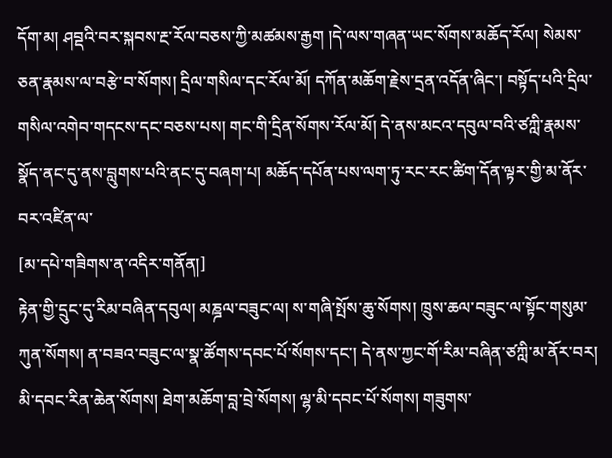དོག་མ། ཤབྡའི་བར་སྐབས་རྔ་རོལ་བཅས་ཀྱི་མཚམས་རྒྱག །དེ་ལས་གཞན་ཡང་སོགས་མཆོད་རོལ། སེམས་ཅན་རྣམས་ལ་བརྩེ་བ་སོགས། དྲིལ་གསིལ་དང་རོལ་མོ། དཀོན་མཆོག་རྗེས་དྲན་འདོན་ཞིང་། བསྟོད་པའི་དྲིལ་གསིལ་འགེབ་གདངས་དང་བཅས་པས། གང་གི་དྲིན་སོགས་རོལ་མོ། དེ་ནས་མངའ་དབུལ་བའི་ཙཀླི་རྣམས་སྣོད་ནང་དུ་ནས་བླུགས་པའི་ནང་དུ་བཞག་པ། མཆོད་དཔོན་པས་ལག་ཏུ་རང་རང་ཚིག་དོན་ལྟར་གྱི་མ་ནོར་བར་འཛིན་ལ་
[མ་དཔེ་གཟིགས་ན་འདིར་གནོན།]
རྟེན་གྱི་དྲུང་དུ་རིམ་བཞིན་དབུལ། མཎྜལ་བཟུང་ལ། ས་གཞི་སྤོས་ཆུ་སོགས། ཁྲུས་ཆལ་བཟུང་ལ་སྟོང་གསུམ་ཀུན་སོགས། ན་བཟའ་བཟུང་ལ་སྣ་ཚོགས་དབང་པོ་སོགས་དང་། དེ་ནས་ཀྱང་གོ་རིམ་བཞིན་ཙཀླི་མ་ནོར་བར། མི་དབང་རིན་ཆེན་སོགས། ཐེག་མཆོག་བླ་བྲེ་སོགས། ལྷ་མི་དབང་པོ་སོགས། གཟུགས་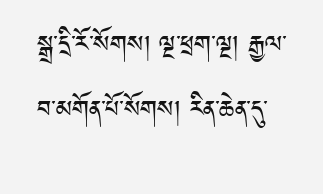སྒྲ་དྲི་རོ་སོགས། ལྔ་ཕྲག་ལྔ། རྒྱལ་བ་མགོན་པོ་སོགས། རིན་ཆེན་དུ་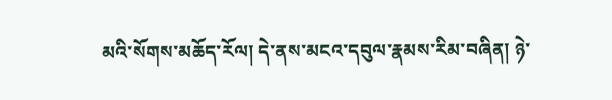མའི་སོགས་མཆོད་རོལ། དེ་ནས་མངའ་དབུལ་རྣམས་རིམ་བཞིན། ཉེ་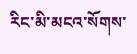རིང་མི་མངའ་སོགས་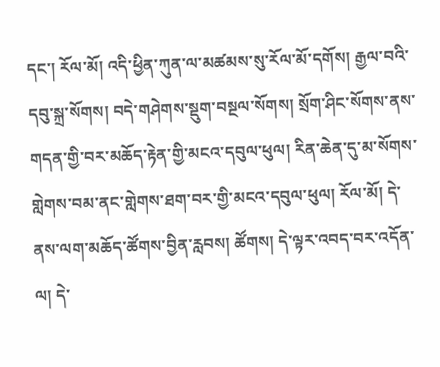དང་། རོལ་མོ། འདི་ཕྱིན་ཀུན་ལ་མཚམས་སུ་རོལ་མོ་དགོས། རྒྱལ་བའི་དབུ་སྐྲ་སོགས། བདེ་གཤེགས་སྡུག་བསྔལ་སོགས། སྲོག་ཤིང་སོགས་ནས་གདན་གྱི་བར་མཆོད་རྟེན་གྱི་མངའ་དབུལ་ཕུལ། རིན་ཆེན་དུ་མ་སོགས་གླེགས་བམ་ནང་གླེགས་ཐག་བར་གྱི་མངའ་དབུལ་ཕུལ། རོལ་མོ། དེ་ནས་ལག་མཆོད་ཚོགས་བྱིན་རླབས། ཚོགས། དེ་ལྟར་འབད་བར་འདོན་ལ། དེ་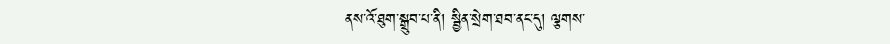ནས་འོ་ཐུག་སྒྲུབ་པ་ནི། སྦྱིན་སྲེག་ཐབ་ནང་དུ། ལྕགས་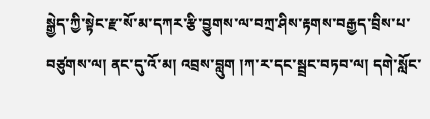སྒྱེད་ཀྱི་སྟེང་རྫ་སོ་མ་དཀར་རྩི་བྱུགས་ལ་བཀྲ་ཤིས་རྟགས་བརྒྱད་བྲིས་པ་བཙུགས་ལ། ནང་དུ་འོ་མ། འབྲས་བླུག །ཀ་ར་དང་སྦྲང་བཏབ་ལ། དགེ་སློང་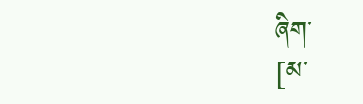ཞིག་
[མ་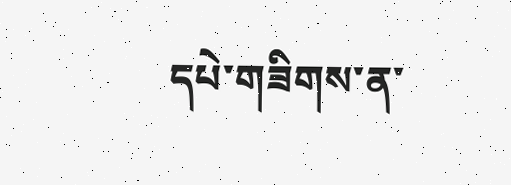དཔེ་གཟིགས་ན་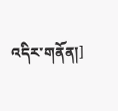འདིར་གནོན།]